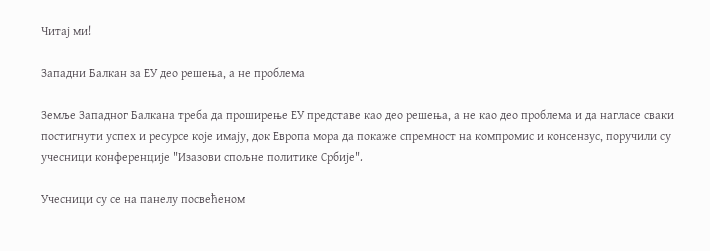Читај ми!

Западни Балкан за ЕУ део решења, а не проблема

Земље Западног Балкана треба да проширење ЕУ представе као део решења, а не као део проблема и да нагласе сваки постигнути успех и ресурсе које имају, док Европа мора да покаже спремност на компромис и консензус, поручили су учесници конференције "Изазови спољне политике Србије".

Учесници су се на панелу посвећеном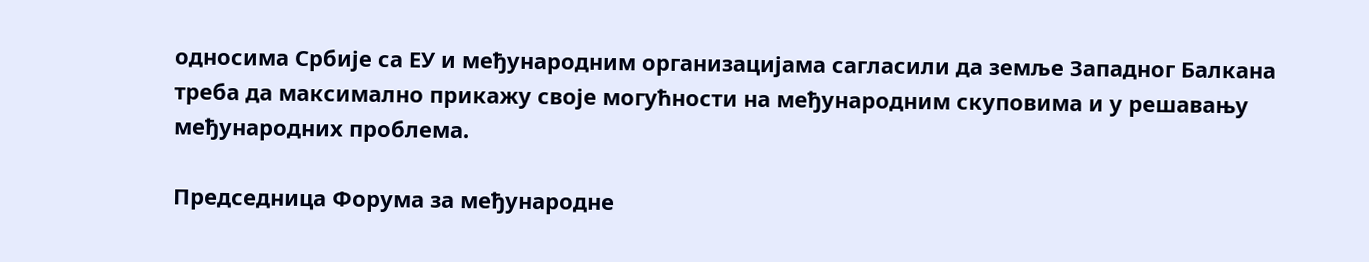односима Србије са ЕУ и међународним организацијама сагласили да земље Западног Балкана треба да максимално прикажу своје могућности на међународним скуповима и у решавању међународних проблема.

Председница Форума за међународне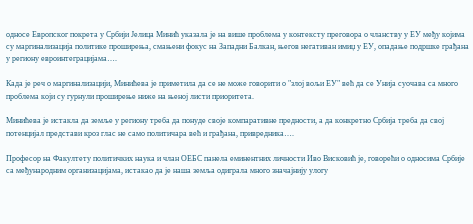односе Европског покрета у Србији Јелица Минић указала је на више проблема у контексту преговора о чланству у ЕУ међу којима су маргинализација политике проширења, смањени фокус на Западни Балкан, његов негативан имиџ у ЕУ, опадање подршке грађана у региону евроинтеграцијама….

Када је реч о маргинализацији, Минићева је приметила да се не може говорити о "злој вољи ЕУ" већ да се Унија суочава са много проблема који су гурнули проширење ниже на њеној листи приоритета.

Минићева је истакла да земље у региону треба да понуде своје компаративне предности, а да конкретно Србија треба да свој потенцијал представи кроз глас не само политичара већ и грађана, привредника….

Професор на Факултету политичких наука и члан ОЕБС панела еминентних личности Иво Висковић је, говорећи о односима Србије са међународним организацијама, истакао да је наша земља одиграла много значајнију улогу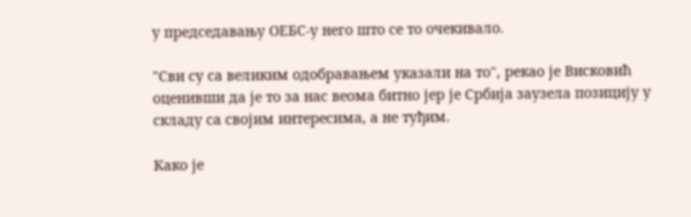у председавању ОЕБС-у него што се то очекивало.

"Сви су са великим одобравањем указали на то", рекао је Висковић оценивши да је то за нас веома битно јер је Србија заузела позицију у складу са својим интересима, а не туђим.

Како је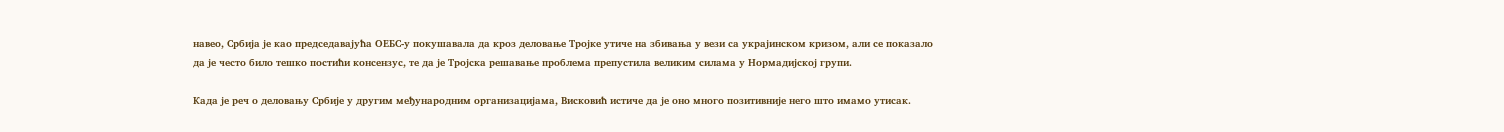навео, Србија је као председавајућа ОЕБС-у покушавала да кроз деловање Тројке утиче на збивања у вези са украјинском кризом, али се показало да је често било тешко постићи консензус, те да је Тројска решавање проблема препустила великим силама у Нормадијској групи.

Када је реч о деловању Србије у другим међународним организацијама, Висковић истиче да је оно много позитивније него што имамо утисак.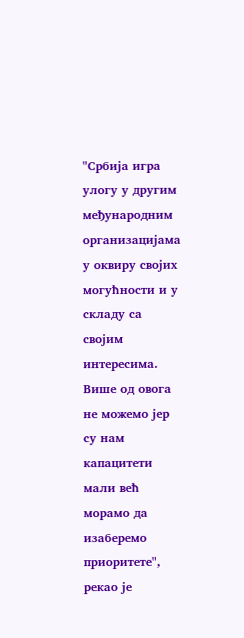"Србија игра улогу у другим међународним организацијама у оквиру својих могућности и у складу са својим интересима. Више од овога не можемо јер су нам капацитети мали већ морамо да изаберемо приоритете", рекао је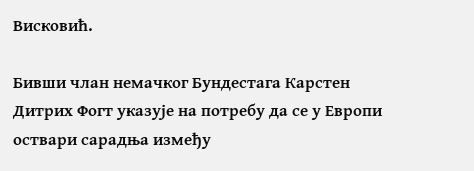Висковић.

Бивши члан немачког Бундестага Карстен Дитрих Фогт указује на потребу да се у Европи оствари сарадња између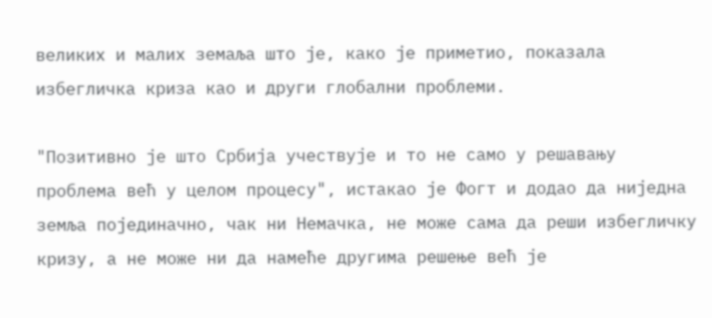великих и малих земаља што је, како је приметио, показала избегличка криза као и други глобални проблеми.

"Позитивно је што Србија учествује и то не само у решавању проблема већ у целом процесу", истакао је Фогт и додао да ниједна земља појединачно, чак ни Немачка, не може сама да реши избегличку кризу, а не може ни да намеће другима решење већ је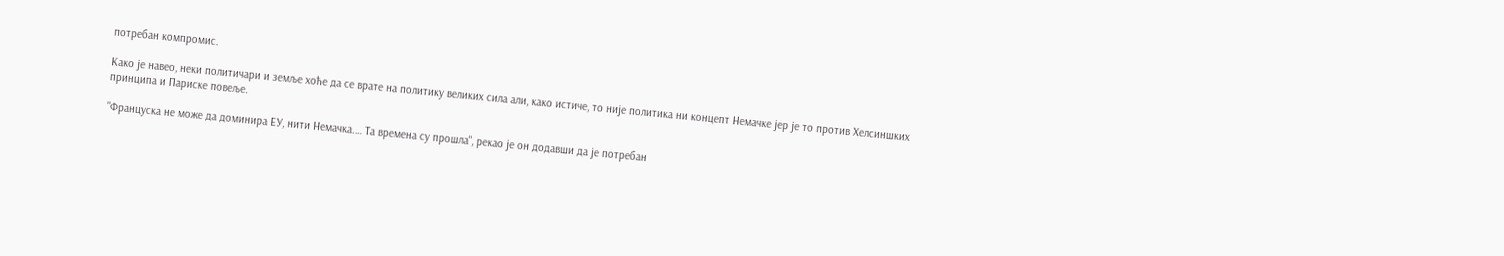потребан компромис.

Како је навео, неки политичари и земље хоће да се врате на политику великих сила али, како истиче, то није политика ни концепт Немачке јер је то против Хелсиншких принципа и Париске повеље.

"Француска не може да доминира ЕУ, нити Немачка.… Та времена су прошла", рекао је он додавши да је потребан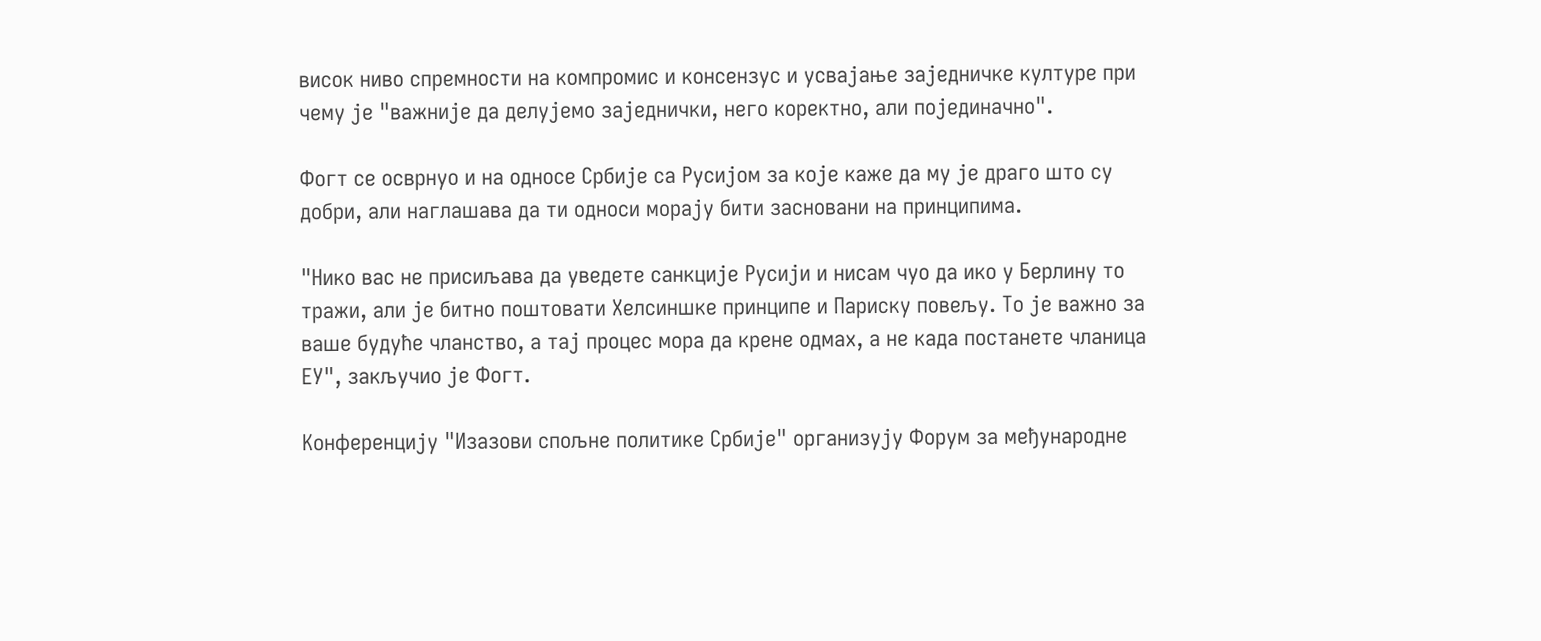висок ниво спремности на компромис и консензус и усвајање заједничке културе при чему је "важније да делујемо заједнички, него коректно, али појединачно".

Фогт се осврнуо и на односе Србије са Русијом за које каже да му је драго што су добри, али наглашава да ти односи морају бити засновани на принципима.

"Нико вас не присиљава да уведете санкције Русији и нисам чуо да ико у Берлину то тражи, али је битно поштовати Хелсиншке принципе и Париску повељу. То је важно за ваше будуће чланство, а тај процес мора да крене одмах, а не када постанете чланица ЕУ", закључио је Фогт.

Конференцију "Изазови спољне политике Србије" организују Форум за међународне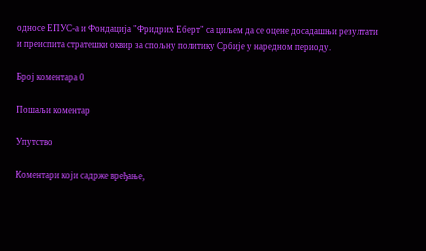односе ЕПУС-а и Фондација "Фридрих Еберт" са циљем да се оцене досадашњи резултати и преиспита стратешки оквир за спољну политику Србије у наредном периоду.

Број коментара 0

Пошаљи коментар

Упутство

Коментари који садрже вређање,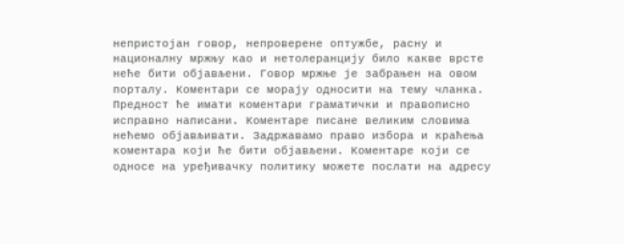непристојан говор, непроверене оптужбе, расну и националну мржњу као и нетолеранцију било какве врсте неће бити објављени. Говор мржње је забрањен на овом порталу. Коментари се морају односити на тему чланка. Предност ће имати коментари граматички и правописно исправно написани. Коментаре писане великим словима нећемо објављивати. Задржавамо право избора и краћења коментара који ће бити објављени. Коментаре који се односе на уређивачку политику можете послати на адресу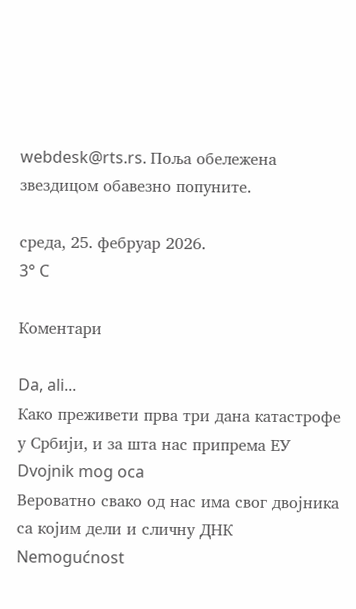webdesk@rts.rs. Поља обележена звездицом обавезно попуните.

среда, 25. фебруар 2026.
3° C

Коментари

Da, ali...
Како преживети прва три дана катастрофе у Србији, и за шта нас припрема ЕУ
Dvojnik mog oca
Вероватно свако од нас има свог двојника са којим дели и сличну ДНК
Nemogućnost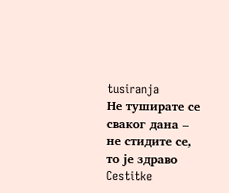tusiranja
Не туширате се сваког дана – не стидите се, то је здраво
Cestitke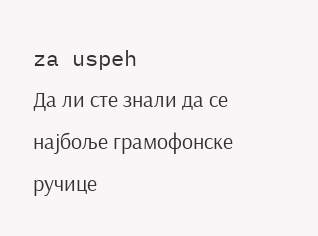za uspeh
Да ли сте знали да се најбоље грамофонске ручице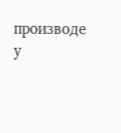производе у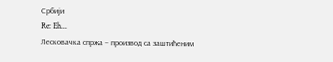Србији
Re: Eh...
Лесковачка спржа – производ са заштићеним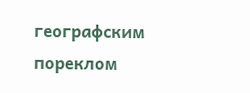географским пореклом